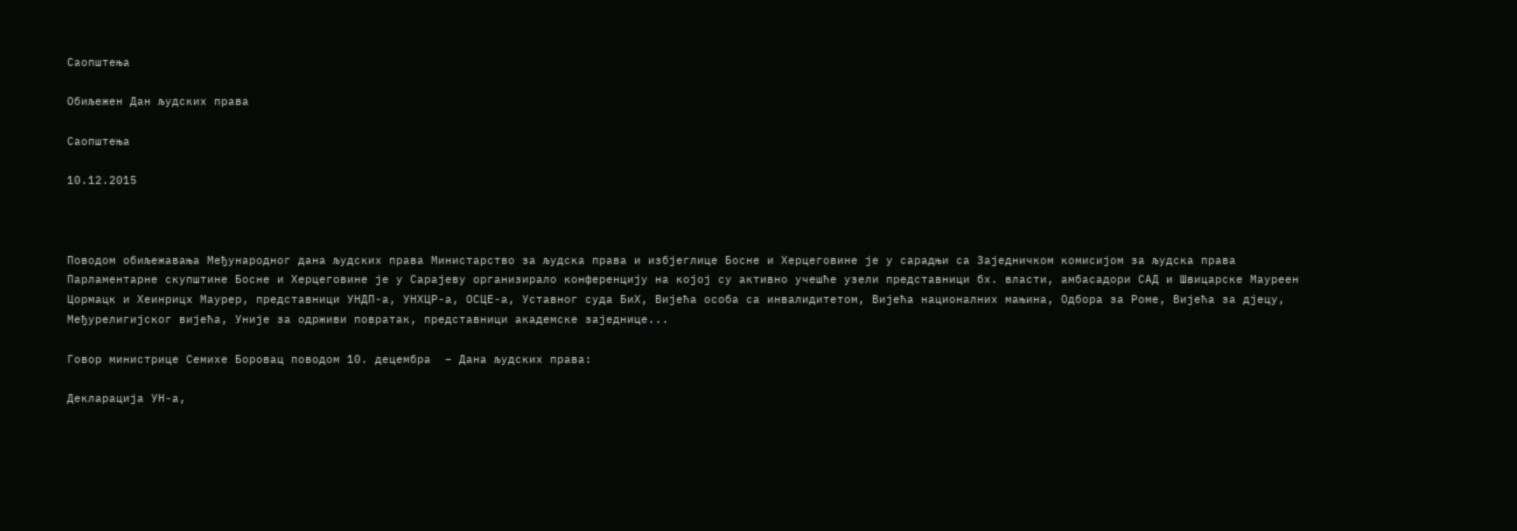Саопштења

Обиљежен Дан људских права

Саопштења

10.12.2015



Поводом обиљежавања Међународног дана људских права Министарство за људска права и избјеглице Босне и Херцеговине је у сарадњи са Заједничком комисијом за људска права Парламентарне скупштине Босне и Херцеговине је у Сарајеву организирало конференцију на којој су активно учешће узели представници бх. власти, амбасадори САД и Швицарске Мауреен Цормацк и Хеинрицх Маурер, представници УНДП-а, УНХЦР-а, ОСЦЕ-а, Уставног суда БиХ, Вијећа особа са инвалидитетом, Вијећа националних мањина, Одбора за Роме, Вијећа за дјецу, Међурелигијског вијећа, Уније за одрживи повратак, представници академске заједнице...

Говор министрице Семихе Боровац поводом 10. децембра  – Дана људских права:

Декларација УН-а,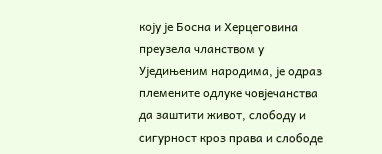коју је Босна и Херцеговина преузела чланством у Уједињеним народима, је одраз племените одлуке човјечанства да заштити живот, слободу и сигурност кроз права и слободе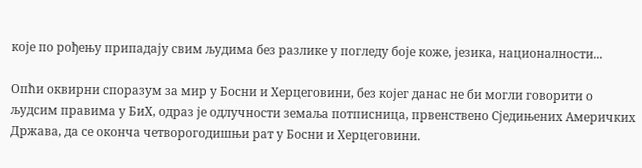које по рођењу припадају свим људима без разлике у погледу боје коже, језика, националности...

Опћи оквирни споразум за мир у Босни и Херцеговини, без којег данас не би могли говорити о људсим правима у БиХ, одраз је одлучности земаља потписница, првенствено Сједињених Америчких Држава, да се оконча четворогодишњи рат у Босни и Херцеговини.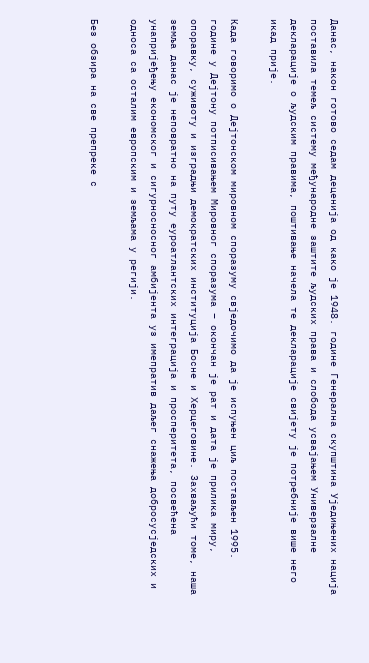Данас, након готово седам деценија од како је 1948. године Генерална скупштина Уједињених нација поставила темељ систему међународне заштите људских права и слобода усвајањем Универзалне декларације о људским правима, поштивање начела те декларације свијету је потребније више него икад прије.

Када говоримо о Дејтонском мировном споразуму свједочимо да је испуњен циљ постављен 1995. године у Дејтону потписивањем Мировног споразума – окончан је рат и дата је прилика миру, опоравку, суживоту и изградњи демократских институција Босне и Херцеговине. Захваљући томе, наша земља данас је неповратно на путу еуроатлантских интеграција и просперитета, посвећена унапријеђењу економског и сигурносносног амбијента уз имепратив даљег снажења добросусједских и односа са осталим европским и земљама у регији.

Без обзира на све препреке с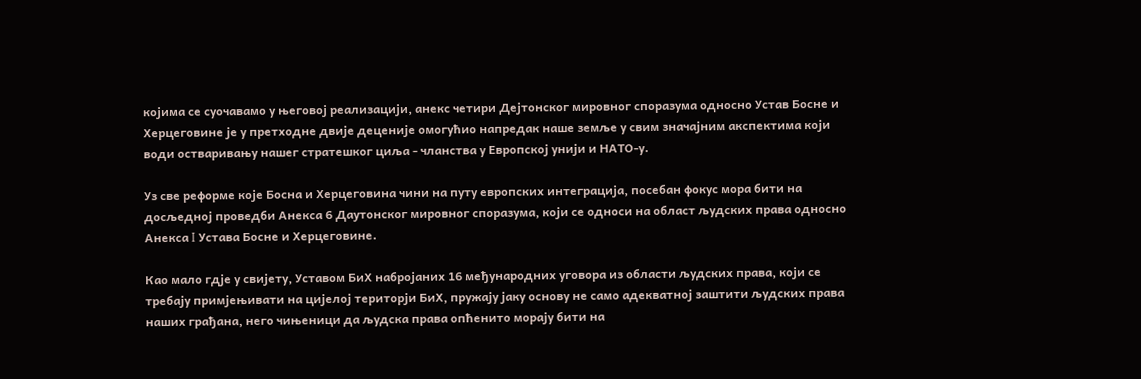којима се суочавамо у његовој реализацији, анекс четири Дејтонског мировног споразума односно Устав Босне и Херцеговине је у претходне двије деценије омогућио напредак наше земље у свим значајним акспектима који води остваривању нашег стратешког циља - чланства у Европској унији и НАТО-у.

Уз све реформе које Босна и Херцеговина чини на путу европских интеграција, посебан фокус мора бити на досљедној проведби Анекса 6 Даyтонског мировног споразума, који се односи на област људских права односно Анекса I Устава Босне и Херцеговине.

Као мало гдје у свијету, Уставом БиХ набројаних 16 међународних уговора из области људских права, који се требају примјењивати на цијелој територји БиХ, пружају јаку основу не само адекватној заштити људских права наших грађана, него чињеници да људска права опћенито морају бити на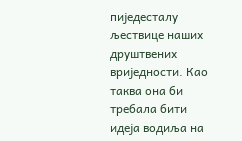пиједесталу љествице наших друштвених вриједности. Као таква она би требала бити идеја водиља на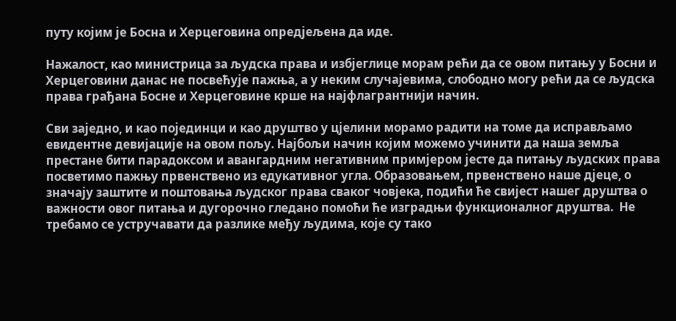путу којим је Босна и Херцеговина опредјељена да иде.

Нажалост, као министрица за људска права и избјеглице морам рећи да се овом питању у Босни и Херцеговини данас не посвећује пажња, а у неким случајевима, слободно могу рећи да се људска права грађана Босне и Херцеговине крше на најфлагрантнији начин.

Сви заједно, и као појединци и као друштво у цјелини морамо радити на томе да исправљамо евидентне девијације на овом пољу. Најбољи начин којим можемо учинити да наша земља престане бити парадоксом и авангардним негативним примјером јесте да питању људских права посветимо пажњу првенствено из едукативног угла. Образовањем, првенствено наше дјеце, о значају заштите и поштовања људског права сваког човјека, подићи ће свијест нашег друштва о важности овог питања и дугорочно гледано помоћи ће изградњи функционалног друштва.  Не требамо се устручавати да разлике међу људима, које су тако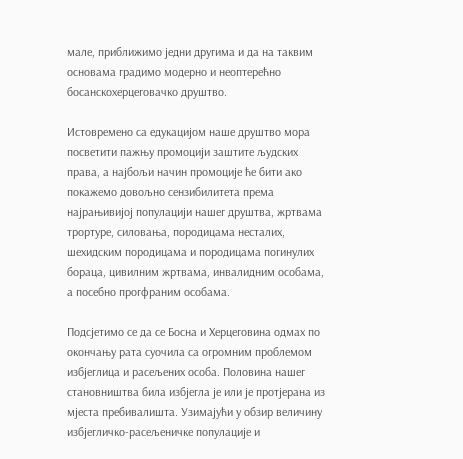мале, приближимо једни другима и да на таквим основама градимо модерно и неоптерећно босанскохерцеговачко друштво.

Истовремено са едукацијом наше друштво мора посветити пажњу промоцији заштите људских права, а најбољи начин промоције ће бити ако покажемо довољно сензибилитета према најрањивијој популацији нашег друштва, жртвама трортуре, силовања, породицама несталих, шехидским породицама и породицама погинулих бораца, цивилним жртвама, инвалидним особама, а посебно прогфраним особама.

Подсјетимо се да се Босна и Херцеговина одмах по окончању рата суочила са огромним проблемом избјеглица и расељених особа. Половина нашег становништва била избјегла је или је протјерана из мјеста пребивалишта. Узимајући у обзир величину избјегличко-расељеничке популације и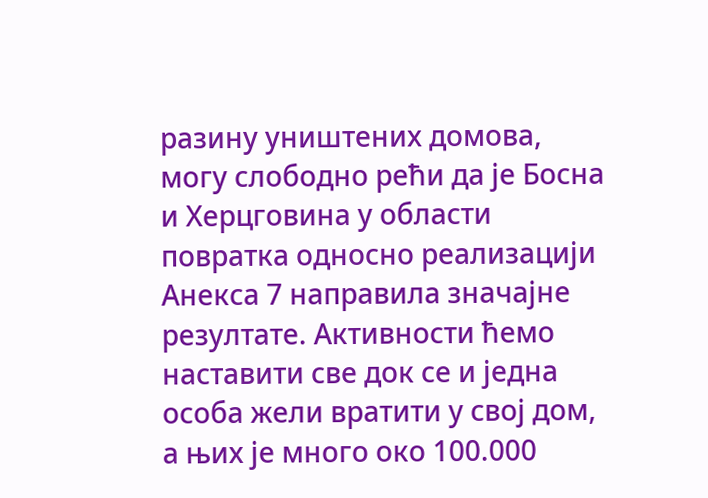разину уништених домова, могу слободно рећи да је Босна и Херцговина у области повратка односно реализацији Анекса 7 направила значајне резултате. Активности ћемо наставити све док се и једна особа жели вратити у свој дом, а њих је много око 100.000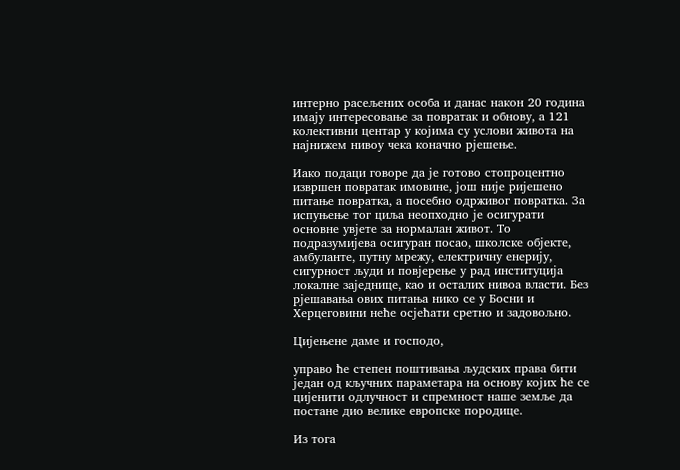интерно расељених особа и данас након 20 година имају интересовање за повратак и обнову, а 121 колективни центар у којима су услови живота на најнижем нивоу чека коначно рјешење.

Иако подаци говоре да је готово стопроцентно извршен повратак имовине, још није ријешено питање повратка, а посебно одрживог повратка. За испуњење тог циља неопходно је осигурати основне увјете за нормалан живот. То подразумијева осигуран посао, школске објекте, амбуланте, путну мрежу, електричну енерију, сигурност људи и повјерење у рад институција локалне заједнице, као и осталих нивоа власти. Без рјешавања ових питања нико се у Босни и Херцеговини неће осјећати сретно и задовољно.

Цијењене даме и господо,

управо ће степен поштивања људских права бити један од кључних параметара на основу којих ће се цијенити одлучност и спремност наше земље да постане дио велике европске породице.

Из тога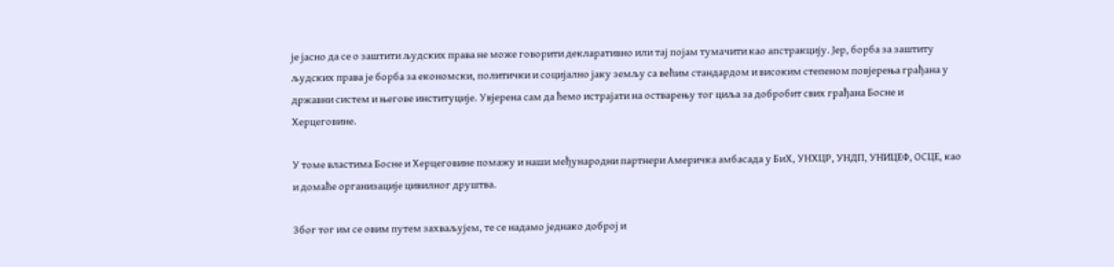је јасно да се о заштити људских права не може говорити декларативно или тај појам тумачити као апстракцију. Јер, борба за заштиту људских права је борба за економски, политички и социјално јаку земљу са већим стандардом и високим степеном повјерења грађана у државни систем и његове институције. Увјерена сам да ћемо истрајати на остварењу тог циља за добробит свих грађана Босне и Херцеговине.

У томе властима Босне и Херцеговине помажу и наши међународни партнери Америчка амбасада у БиХ, УНХЦР, УНДП, УНИЦЕФ, ОСЦЕ, као и домаће организације цивилног друштва.

Због тог им се овим путем захваљујем, те се надамо једнако доброј и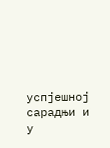успјешној сарадњи и у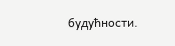будућности.